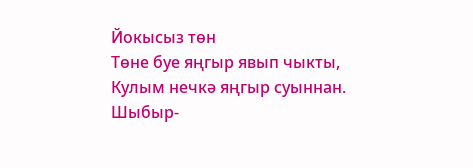Йокысыз төн
Төне буе яңгыр явып чыкты,
Кулым нечкә яңгыр суыннан.
Шыбыр-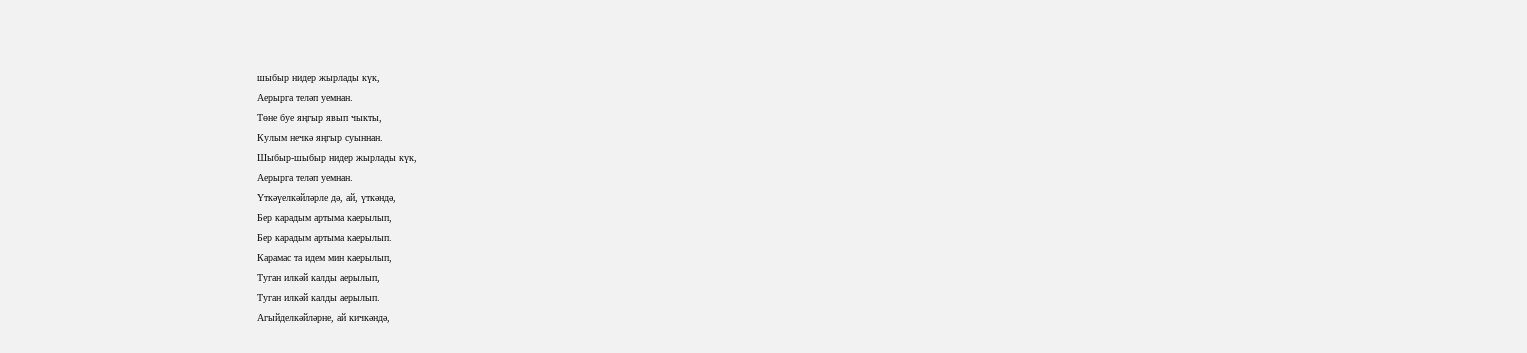шыбыр нидер жырлады күк,
Аерырга теләп уемнан.
Төне буе яңгыр явып чыкты,
Кулым нечкә яңгыр суыннан.
Шыбыр-шыбыр нидер жырлады күк,
Аерырга теләп уемнан.
Үткәүелкәйләрле дә, ай, үткәндә,
Бер карадым артыма каерылып,
Бер карадым артыма каерылып.
Карамас та идем мин каерылып,
Туган илкәй калды аерылып,
Туган илкәй калды аерылып.
Агыйделкәйләрне, ай кичкәндә,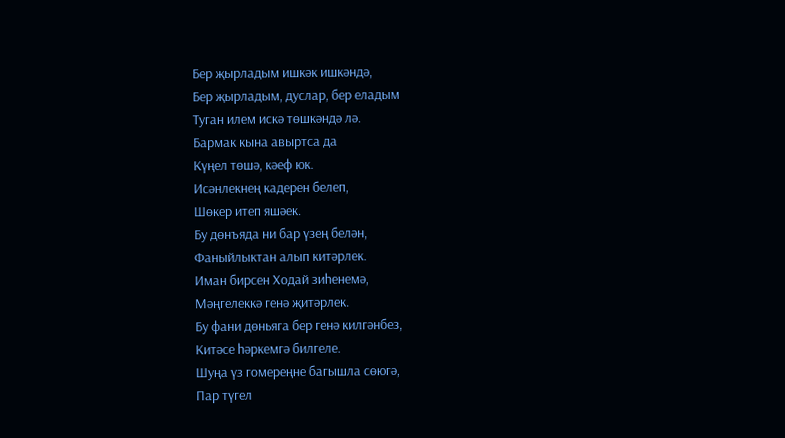Бер җырладым ишкәк ишкәндә,
Бер җырладым, дуслар, бер еладым
Туган илем искә төшкәндә лә.
Бармак кына авыртса да
Күңел төшә, кәеф юк.
Исәнлекнең кадерен белеп,
Шөкер итеп яшәек.
Бу дөнъяда ни бар үзең белән,
Фаныйлыктан алып китәрлек.
Иман бирсен Ходай зиһенемә,
Мәңгелеккә генә җитәрлек.
Бу фани дөньяга бер генә килгәнбез,
Китәсе һәркемгә билгеле.
Шуңа үз гомереңне багышла сөюгә,
Пар түгел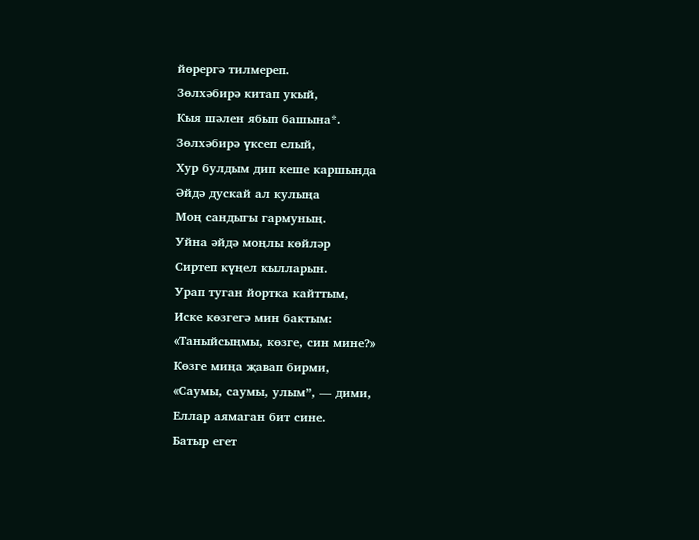йөрергә тилмереп.
Зөлхәбирә китап укый,
Кыя шәлен ябып башына*.
Зөлхәбирә үксеп елый,
Хур булдым дип кеше каршында
Әйдә дускай ал кулыңа
Моң сандыгы гармуның.
Уйна әйдә моңлы көйләр
Сиртеп күңел кылларын.
Урап туган йортка кайттым,
Иске көзгегә мин бактым:
«Таныйсыңмы, көзге, син мине?»
Көзге миңа җавап бирми,
«Саумы, саумы, улым”, — дими,
Еллар аямаган бит сине.
Батыр егет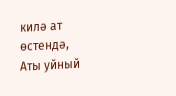килә ат өстендә,
Аты уйный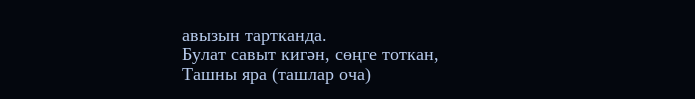авызын тартканда.
Булат савыт кигән, сөңге тоткан,
Ташны яра (ташлар оча)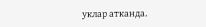уклар атканда.